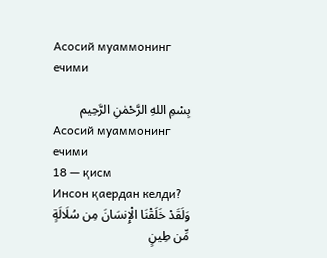Асосий муаммонинг ечими

بِسْمِ اللهِ الرَّحْمٰنِ الرَّحِيم
Асосий муаммонинг ечими
18 — қисм
Инсон қаердан келди?
وَلَقَدْ خَلَقْنَا الْإِنسَانَ مِن سُلَالَةٍ مِّن طِينٍ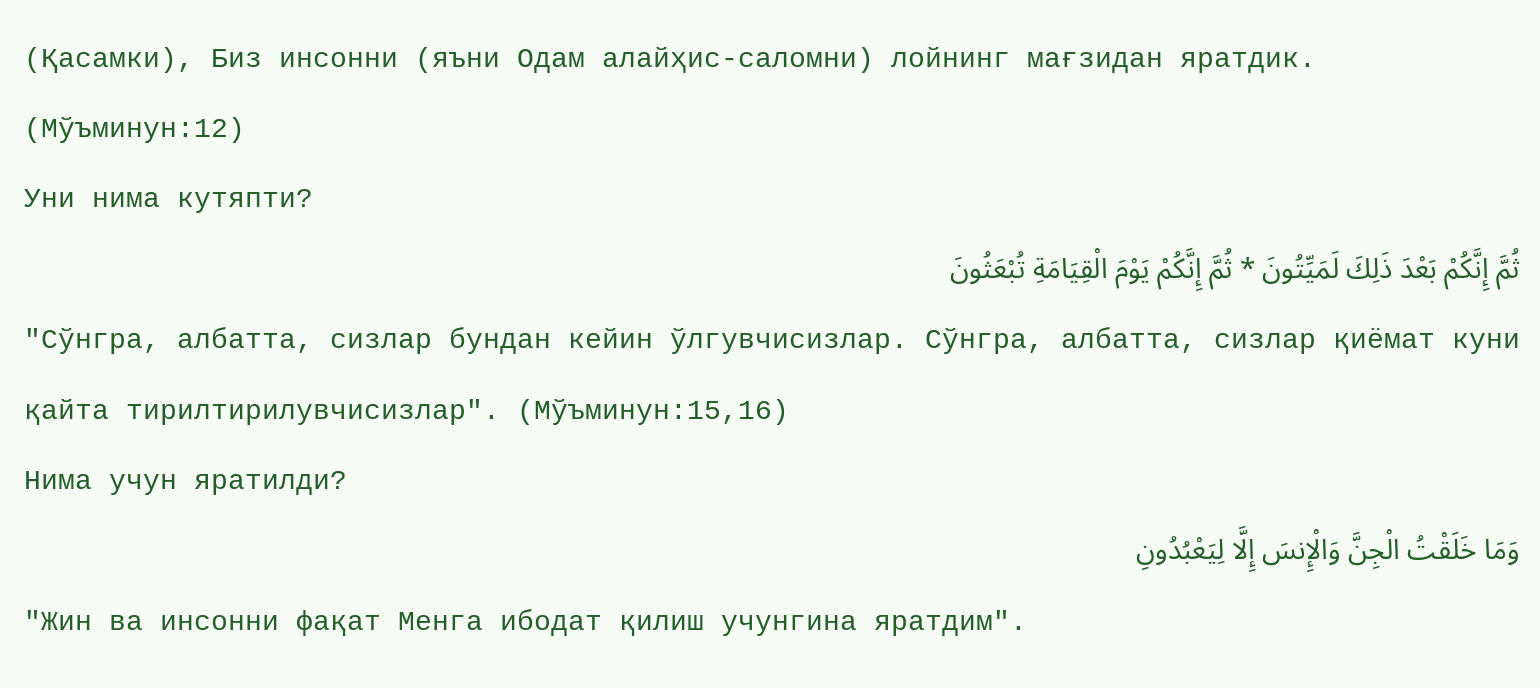(Қасамки), Биз инсонни (яъни Одам алайҳис-саломни) лойнинг мағзидан яратдик. (Мўъминун:12)
Уни нима кутяпти?
ثُمَّ إِنَّكُمْ بَعْدَ ذَلِكَ لَمَيِّتُونَ * ثُمَّ إِنَّكُمْ يَوْمَ الْقِيَامَةِ تُبْعَثُونَ
"Сўнгра, албатта, сизлар бундан кейин ўлгувчисизлар. Сўнгра, албатта, сизлар қиёмат куни қайта тирилтирилувчисизлар". (Мўъминун:15,16)
Нима учун яратилди?
وَمَا خَلَقْتُ الْجِنَّ وَالْإِنسَ إِلَّا لِيَعْبُدُونِ
"Жин ва инсонни фақат Менга ибодат қилиш учунгина яратдим".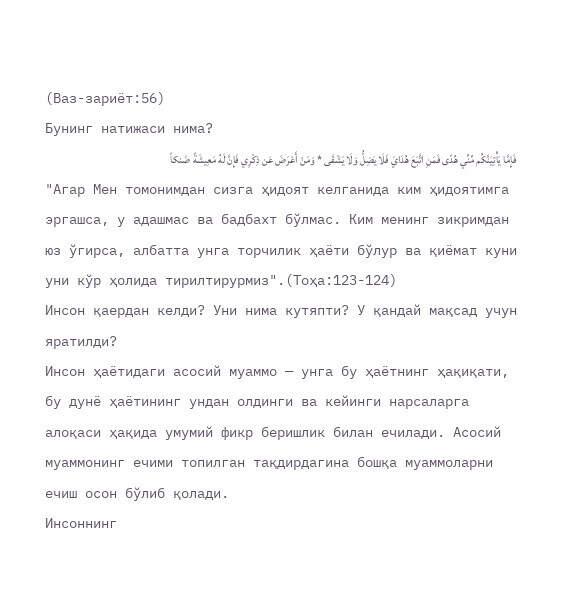(Ваз-зариёт:56)
Бунинг натижаси нима?
فَإِمَّا يَأْتِيَنَّكُم مِّنِّي هُدًى فَمَنِ اتَّبَعَ هُدَايَ فَلَا يَضِلُّ وَلَا يَشْقَى * وَمَنْ أَعْرَضَ عَن ذِكْرِي فَإِنَّ لَهُ مَعِيشَةً ضَنكاً
"Агар Мен томонимдан сизга ҳидоят келганида ким ҳидоятимга эргашса, у адашмас ва бадбахт бўлмас. Ким менинг зикримдан юз ўгирса, албатта унга торчилик ҳаёти бўлур ва қиёмат куни уни кўр ҳолида тирилтирурмиз".(Тоҳа:123-124)
Инсон қаердан келди? Уни нима кутяпти? У қандай мақсад учун яратилди?
Инсон ҳаётидаги асосий муаммо — унга бу ҳаётнинг ҳақиқати, бу дунё ҳаётининг ундан олдинги ва кейинги нарсаларга алоқаси ҳақида умумий фикр беришлик билан ечилади. Асосий муаммонинг ечими топилган тақдирдагина бошқа муаммоларни ечиш осон бўлиб қолади.
Инсоннинг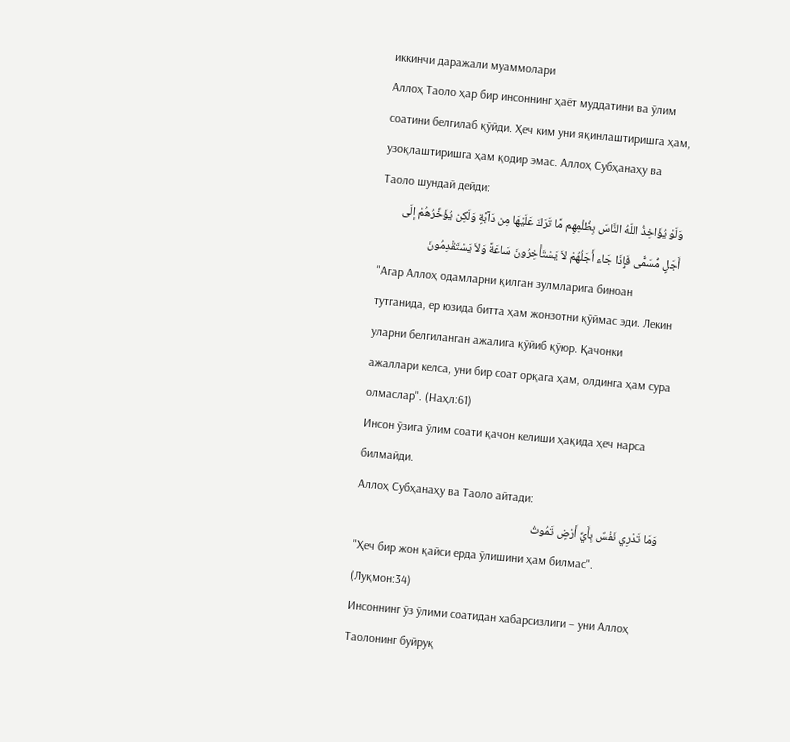иккинчи даражали муаммолари
Аллоҳ Таоло ҳар бир инсоннинг ҳаёт муддатини ва ўлим соатини белгилаб қўйди. Ҳеч ким уни яқинлаштиришга ҳам, узоқлаштиришга ҳам қодир эмас. Аллоҳ Субҳанаҳу ва Таоло шундай дейди:
وَلَوْ يُؤَاخِذُ اللّهُ النَّاسَ بِظُلْمِهِم مَّا تَرَكَ عَلَيْهَا مِن دَآبَّةٍ وَلَكِن يُؤَخِّرُهُمْ إلَى أَجَلٍ مُّسَمًّى فَإِذَا جَاء أَجَلُهُمْ لاَ يَسْتَأْخِرُونَ سَاعَةً وَلاَ يَسْتَقْدِمُونَ
"Агар Аллоҳ одамларни қилган зулмларига биноан тутганида, ер юзида битта ҳам жонзотни қўймас эди. Лекин уларни белгиланган ажалига қўйиб қўюр. Қачонки ажаллари келса, уни бир соат орқага ҳам, олдинга ҳам сура олмаслар". (Наҳл:61)
Инсон ўзига ўлим соати қачон келиши ҳақида ҳеч нарса билмайди.
Аллоҳ Субҳанаҳу ва Таоло айтади:
وَمَا تَدْرِي نَفْسٌ بِأَيِّ أَرْضٍ تَمُوتُ
"Ҳеч бир жон қайси ерда ўлишини ҳам билмас". (Луқмон:34)
Инсоннинг ўз ўлими соатидан хабарсизлиги – уни Аллоҳ Таолонинг буйруқ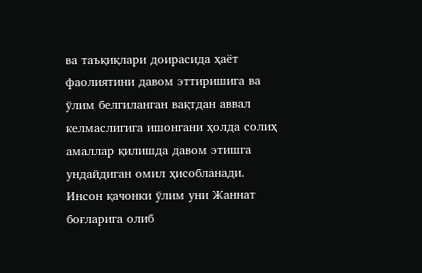ва таъқиқлари доирасида ҳаёт фаолиятини давом эттиришига ва ўлим белгиланган вақтдан аввал келмаслигига ишонгани ҳолда солиҳ амаллар қилишда давом этишга ундайдиган омил ҳисобланади.
Инсон қачонки ўлим уни Жаннат боғларига олиб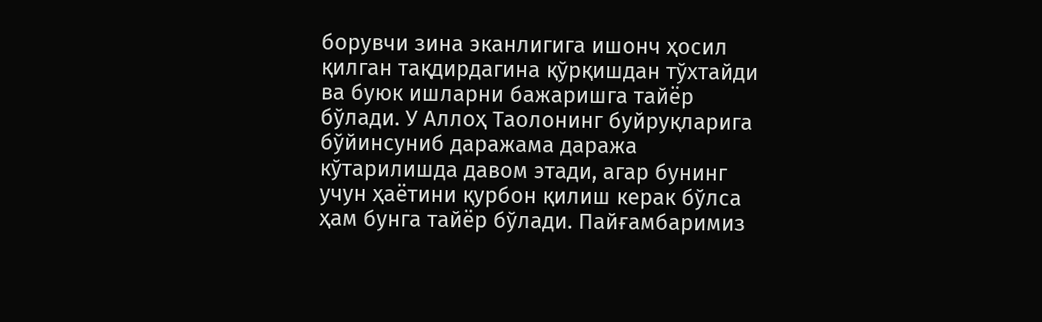борувчи зина эканлигига ишонч ҳосил қилган тақдирдагина қўрқишдан тўхтайди ва буюк ишларни бажаришга тайёр бўлади. У Аллоҳ Таолонинг буйруқларига бўйинсуниб даражама даража кўтарилишда давом этади, агар бунинг учун ҳаётини қурбон қилиш керак бўлса ҳам бунга тайёр бўлади. Пайғамбаримиз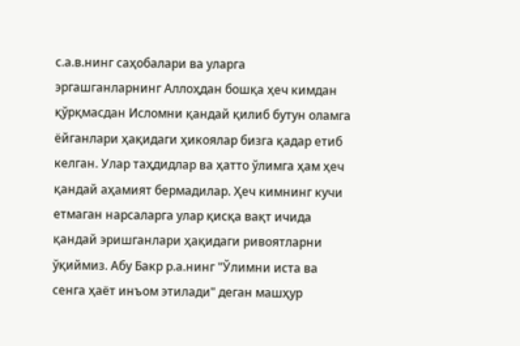с.а.в.нинг саҳобалари ва уларга эргашганларнинг Аллоҳдан бошқа ҳеч кимдан қўрқмасдан Исломни қандай қилиб бутун оламга ёйганлари ҳақидаги ҳикоялар бизга қадар етиб келган. Улар таҳдидлар ва ҳатто ўлимга ҳам ҳеч қандай аҳамият бермадилар. Ҳеч кимнинг кучи етмаган нарсаларга улар қисқа вақт ичида қандай эришганлари ҳақидаги ривоятларни ўқиймиз. Абу Бакр р.а.нинг "Ўлимни иста ва сенга ҳаёт инъом этилади" деган машҳур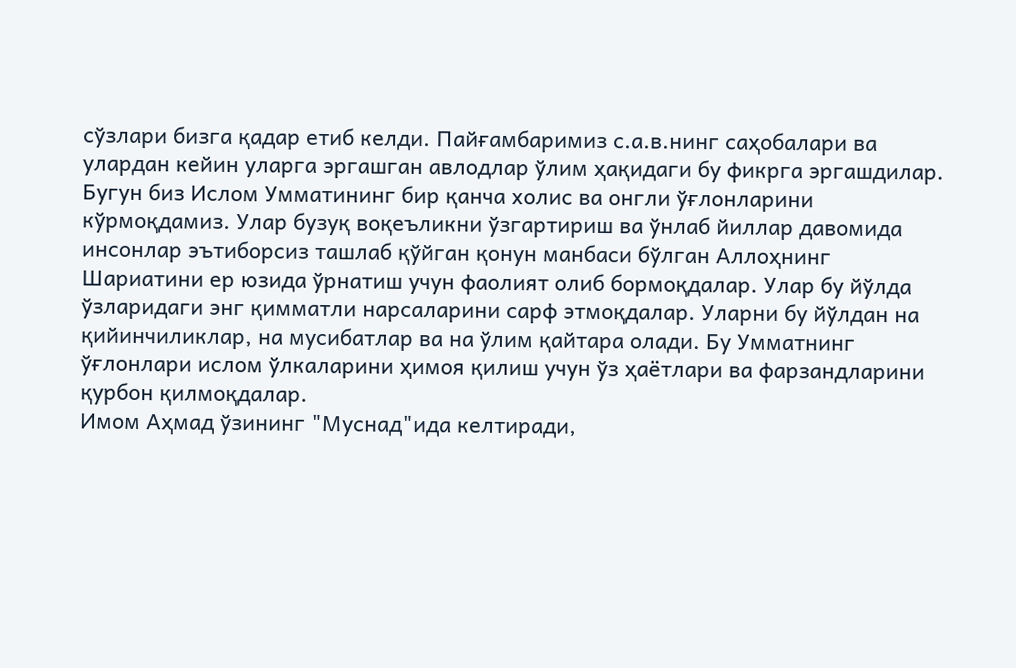сўзлари бизга қадар етиб келди. Пайғамбаримиз с.а.в.нинг саҳобалари ва улардан кейин уларга эргашган авлодлар ўлим ҳақидаги бу фикрга эргашдилар.
Бугун биз Ислом Умматининг бир қанча холис ва онгли ўғлонларини кўрмоқдамиз. Улар бузуқ воқеъликни ўзгартириш ва ўнлаб йиллар давомида инсонлар эътиборсиз ташлаб қўйган қонун манбаси бўлган Аллоҳнинг Шариатини ер юзида ўрнатиш учун фаолият олиб бормоқдалар. Улар бу йўлда ўзларидаги энг қимматли нарсаларини сарф этмоқдалар. Уларни бу йўлдан на қийинчиликлар, на мусибатлар ва на ўлим қайтара олади. Бу Умматнинг ўғлонлари ислом ўлкаларини ҳимоя қилиш учун ўз ҳаётлари ва фарзандларини қурбон қилмоқдалар.
Имом Аҳмад ўзининг "Муснад"ида келтиради,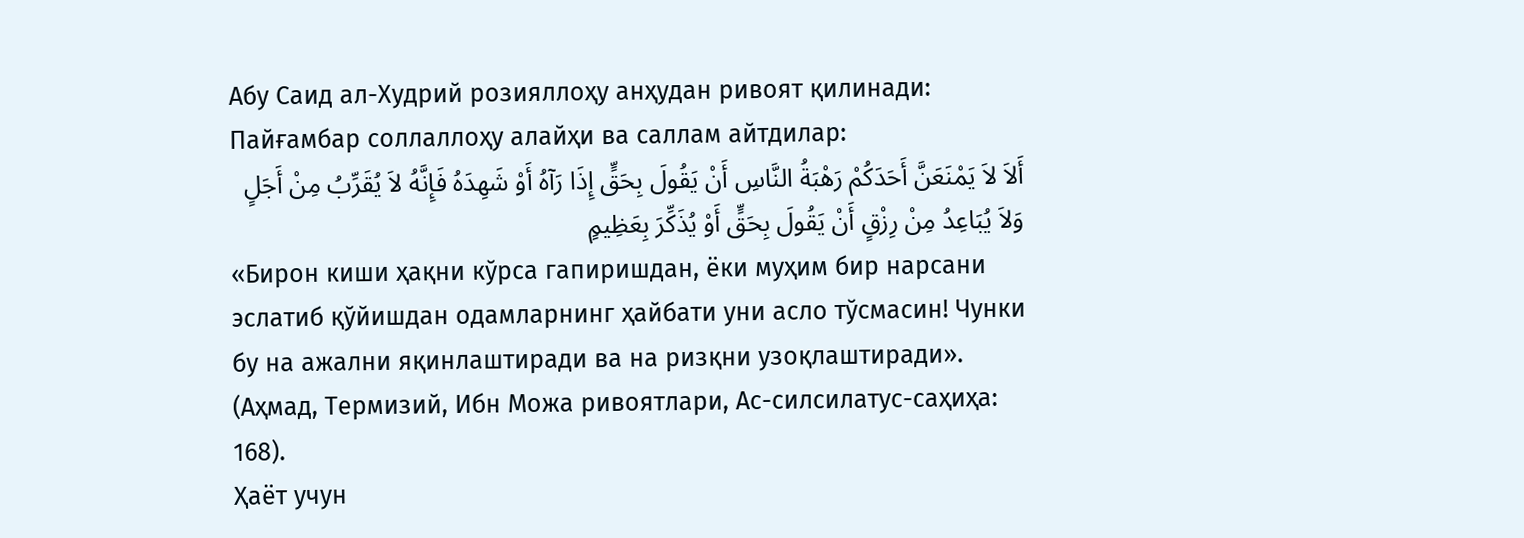Абу Саид ал-Худрий розияллоҳу анҳудан ривоят қилинади: Пайғамбар соллаллоҳу алайҳи ва саллам айтдилар:
أَلاَ لاَ يَمْنَعَنَّ أَحَدَكُمْ رَهْبَةُ النَّاسِ أَنْ يَقُولَ بِحَقٍّ إِذَا رَآهُ أَوْ شَهِدَهُ فَإِنَّهُ لاَ يُقَرِّبُ مِنْ أَجَلٍ وَلاَ يُبَاعِدُ مِنْ رِزْقٍ أَنْ يَقُولَ بِحَقٍّ أَوْ يُذَكِّرَ بِعَظِيمٍ
«Бирон киши ҳақни кўрса гапиришдан, ёки муҳим бир нарсани эслатиб қўйишдан одамларнинг ҳайбати уни асло тўсмасин! Чунки бу на ажални яқинлаштиради ва на ризқни узоқлаштиради».
(Аҳмад, Термизий, Ибн Можа ривоятлари, Ас-силсилатус-саҳиҳа: 168).
Ҳаёт учун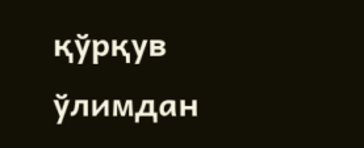қўрқув ўлимдан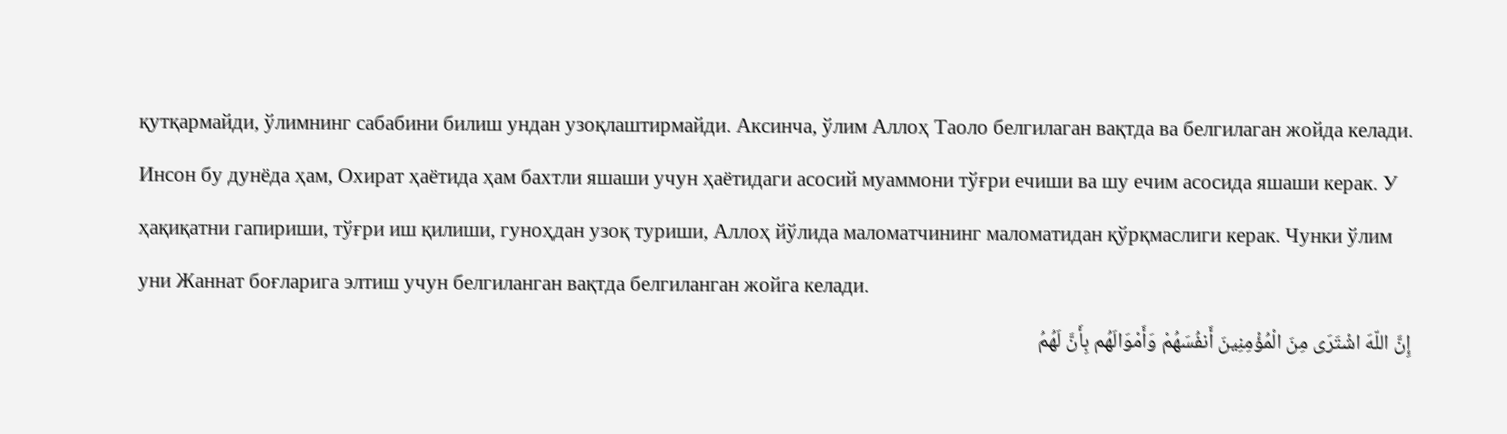қутқармайди, ўлимнинг сабабини билиш ундан узоқлаштирмайди. Аксинча, ўлим Аллоҳ Таоло белгилаган вақтда ва белгилаган жойда келади. Инсон бу дунёда ҳам, Охират ҳаётида ҳам бахтли яшаши учун ҳаётидаги асосий муаммони тўғри ечиши ва шу ечим асосида яшаши керак. У ҳақиқатни гапириши, тўғри иш қилиши, гуноҳдан узоқ туриши, Аллоҳ йўлида маломатчининг маломатидан қўрқмаслиги керак. Чунки ўлим уни Жаннат боғларига элтиш учун белгиланган вақтда белгиланган жойга келади.
إِنَّ اللّهَ اشْتَرَى مِنَ الْمُؤْمِنِينَ أَنفُسَهُمْ وَأَمْوَالَهُم بِأَنَّ لَهُمُ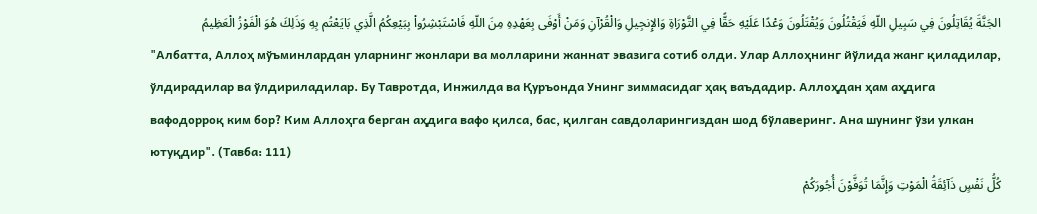الجَنَّةَ يُقَاتِلُونَ فِي سَبِيلِ اللّهِ فَيَقْتُلُونَ وَيُقْتَلُونَ وَعْدًا عَلَيْهِ حَقًّا فِي التَّوْرَاةِ وَالإِنجِيلِ وَالْقُرْآنِ وَمَنْ أَوْفَى بِعَهْدِهِ مِنَ اللّهِ فَاسْتَبْشِرُواْ بِبَيْعِكُمُ الَّذِي بَايَعْتُم بِهِ وَذَلِكَ هُوَ الْفَوْزُ الْعَظِيمُ
"Албатта, Аллоҳ мўъминлардан уларнинг жонлари ва молларини жаннат эвазига сотиб олди. Улар Аллоҳнинг йўлида жанг қиладилар, ўлдирадилар ва ўлдириладилар. Бу Тавротда, Инжилда ва Қуръонда Унинг зиммасидаг ҳақ ваъдадир. Аллоҳдан ҳам аҳдига вафодорроқ ким бор? Ким Аллоҳга берган аҳдига вафо қилса, бас, қилган савдоларингиздан шод бўлаверинг. Ана шунинг ўзи улкан ютуқдир". (Тавба: 111)
كُلُّ نَفْسٍ ذَآئِقَةُ الْمَوْتِ وَإِنَّمَا تُوَفَّوْنَ أُجُورَكُمْ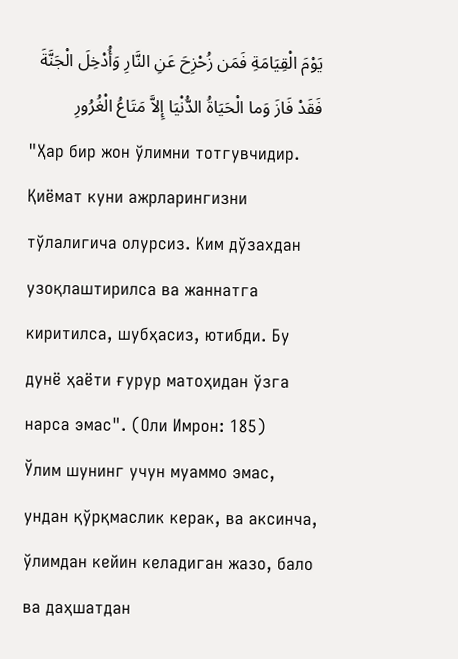يَوْمَ الْقِيَامَةِ فَمَن زُحْزِحَ عَنِ النَّارِ وَأُدْخِلَ الْجَنَّةَ فَقَدْ فَازَ وَما الْحَيَاةُ الدُّنْيَا إِلاَّ مَتَاعُ الْغُرُورِ
"Ҳар бир жон ўлимни тотгувчидир. Қиёмат куни ажрларингизни тўлалигича олурсиз. Ким дўзахдан узоқлаштирилса ва жаннатга киритилса, шубҳасиз, ютибди. Бу дунё ҳаёти ғурур матоҳидан ўзга нарса эмас". (Оли Имрон: 185)
Ўлим шунинг учун муаммо эмас, ундан қўрқмаслик керак, ва аксинча, ўлимдан кейин келадиган жазо, бало ва даҳшатдан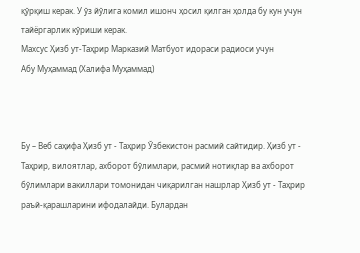қўрқиш керак. У ўз йўлига комил ишонч ҳосил қилган ҳолда бу кун учун тайёргарлик кўриши керак.
Махсус Ҳизб ут-Таҳрир Марказий Матбуот идораси радиоси учун
Абу Муҳаммад (Халифа Муҳаммад)



Бу – Веб саҳифа Ҳизб ут - Таҳрир Ўзбекистон расмий сайтидир. Ҳизб ут - Таҳрир, вилоятлар, ахборот бўлимлари, расмий нотиқлар ва ахборот бўлимлари вакиллари томонидан чиқарилган нашрлар Ҳизб ут - Таҳрир раъй-қарашларини ифодалайди. Булардан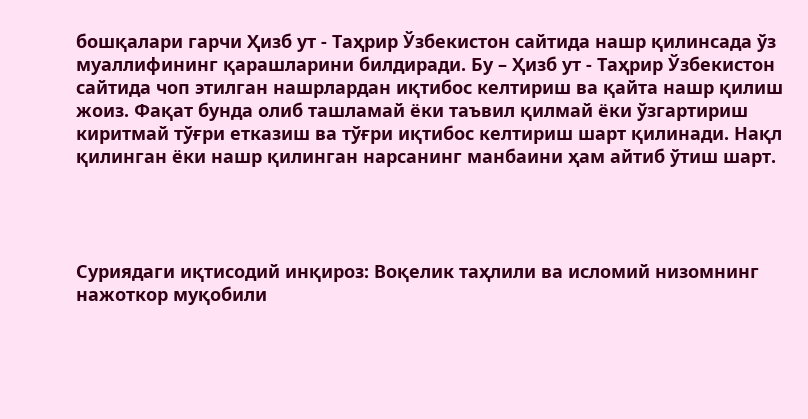бошқалари гарчи Ҳизб ут - Таҳрир Ўзбекистон сайтида нашр қилинсада ўз муаллифининг қарашларини билдиради. Бу – Ҳизб ут - Таҳрир Ўзбекистон сайтида чоп этилган нашрлардан иқтибос келтириш ва қайта нашр қилиш жоиз. Фақат бунда олиб ташламай ёки таъвил қилмай ёки ўзгартириш киритмай тўғри етказиш ва тўғри иқтибос келтириш шарт қилинади. Нақл қилинган ёки нашр қилинган нарсанинг манбаини ҳам айтиб ўтиш шарт.




Суриядаги иқтисодий инқироз: Воқелик таҳлили ва исломий низомнинг нажоткор муқобили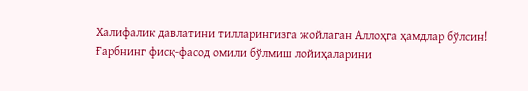Халифалик давлатини тилларингизга жойлаган Аллоҳга ҳамдлар бўлсин!
Ғарбнинг фисқ-фасод омили бўлмиш лойиҳаларини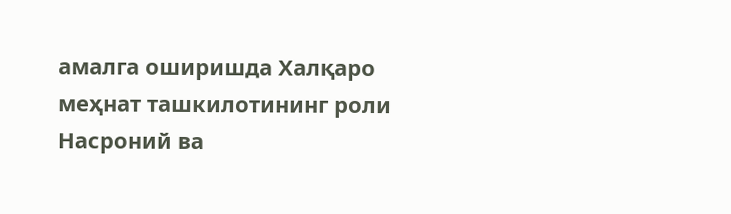амалга оширишда Халқаро меҳнат ташкилотининг роли
Насроний ва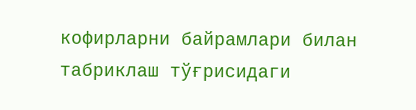кофирларни байрамлари билан табриклаш тўғрисидаги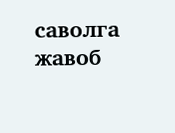саволга жавоб